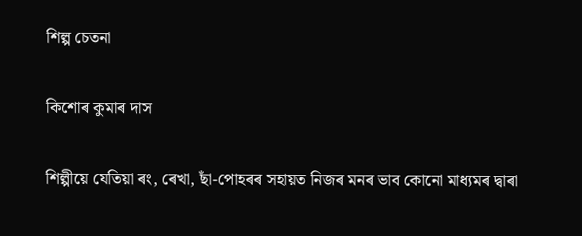শিল্প চেতনা

কিশোৰ কুমাৰ দাস

শিল্পীয়ে যেতিয়া ৰং, ৰেখা, ছাঁ-পোহৰৰ সহায়ত নিজৰ মনৰ ভাব কোনো মাধ্যমৰ দ্বাৰা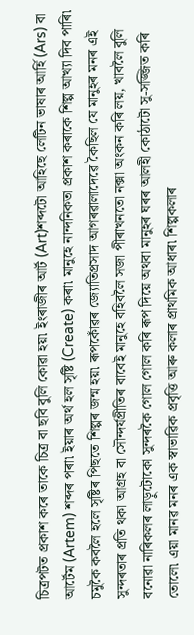চিত্ৰপটত প্ৰকাশ কৰে তাকে চিত্ৰ বা ছবি বুলি কোৱা হয়৷ ইংৰাজীৰ আৰ্ট (Art)শব্দটো আহিছে লেটিন ভাষাৰ আৰ্হি (Ars) বা আৰ্টেম (Artem) শব্দৰ পৰা৷ ইয়াৰ অৰ্থ হল সৃষ্টি (Create) কৰা৷ মানুহে নান্দনিকতা প্ৰকাশ কৰাকে শিল্প আখ্যা দিব পাৰি৷ চমুকৈ কবলৈ হলে সৃষ্টিৰ পিছতে শিল্পৰ জন্ম হয়৷ ৰূপকোঁৱৰ জ্যোতিপ্ৰসাদ আগৰৱালাদেৱে কৈছিল যে মানুহৰ মনৰ এই সুন্দৰতাৰ প্ৰতি থকা আগ্ৰহ বা সৌন্দৰ্যপ্ৰীতিৰ বাবেই মানুহে বহিবলৈ সজা পীৰাখনতো নক্সা অংকন কৰি লয়, খাবলৈ বুলি বনোৱা নাৰিকলৰ লাড়ুটোকো সুন্দৰকৈ গোল গোল কৰি ৰূপ দিয়ে অথবা মানুহৰ ঘৰৰ আলহী কোঠাটো সু-সজ্জিত কৰি তোলে৷ এয়া মানৱ মনৰ এক স্বাভাৱিক প্ৰবৃত্তি আৰু কলাৰ প্ৰাথমিক আধাৰ৷ শিল্পকলাৰ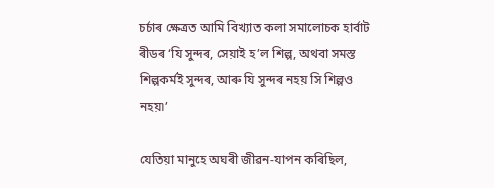চৰ্চাৰ ক্ষেত্ৰত আমি বিখ্যাত কলা সমালোচক হাৰ্বাট ৰীডৰ ‘যি সুন্দৰ, সেয়াই হ’ল শিল্প, অথবা সমস্ত শিল্পকৰ্মই সুন্দৰ, আৰু যি সুন্দৰ নহয় সি শিল্পও নহয়৷’

যেতিয়া মানুহে অঘৰী জীৱন-যাপন কৰিছিল,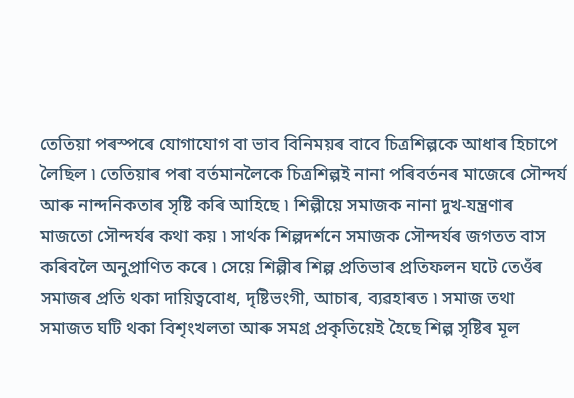তেতিয়া পৰস্পৰে যোগাযোগ বা ভাব বিনিময়ৰ বাবে চিত্ৰশিল্পকে আধাৰ হিচাপে লৈছিল ৷ তেতিয়াৰ পৰা বৰ্তমানলৈকে চিত্ৰশিল্পই নানা পৰিবৰ্তনৰ মাজেৰে সৌন্দৰ্য আৰু নান্দনিকতাৰ সৃষ্টি কৰি আহিছে ৷ শিল্পীয়ে সমাজক নানা দুখ-যন্ত্ৰণাৰ মাজতো সৌন্দৰ্যৰ কথা কয় ৷ সাৰ্থক শিল্পদৰ্শনে সমাজক সৌন্দৰ্যৰ জগতত বাস কৰিবলৈ অনুপ্ৰাণিত কৰে ৷ সেয়ে শিল্পীৰ শিল্প প্ৰতিভাৰ প্ৰতিফলন ঘটে তেওঁৰ সমাজৰ প্ৰতি থকা দায়িত্ববোধ, দৃষ্টিভংগী, আচাৰ, ব্যৱহাৰত ৷ সমাজ তথা সমাজত ঘটি থকা বিশৃংখলতা আৰু সমগ্ৰ প্ৰকৃতিয়েই হৈছে শিল্প সৃষ্টিৰ মূল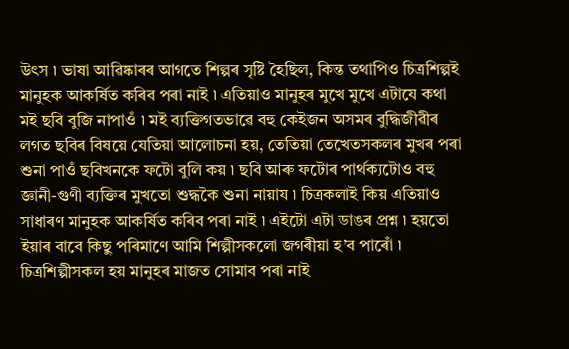উৎস ৷ ভাষা আৱিষ্কাৰৰ আগতে শিল্পৰ সৃষ্টি হৈছিল, কিন্ত তথাপিও চিত্ৰশিল্পই মানুহক আকৰ্ষিত কৰিব পৰা নাই ৷ এতিয়াও মানুহৰ মুখে মুখে এটাযে কথা মই ছবি বুজি নাপাওঁ ৷ মই ব্যক্তিগতভাৱে বহু কেইজন অসমৰ বুদ্ধিজীৱীৰ লগত ছবিৰ বিষয়ে যেতিয়া আলোচনা হয়, তেতিয়া তেখেতসকলৰ মুখৰ পৰা শুনা পাওঁ ছবিখনকে ফটো বুলি কয় ৷ ছবি আৰু ফটোৰ পাৰ্থক্যটোও বহু জ্ঞানী-গুণী ব্যক্তিৰ মুখতো শুদ্ধকৈ শুনা নায়ায ৷ চিত্ৰকলাই কিয় এতিয়াও সাধাৰণ মানুহক আকৰ্ষিত কৰিব পৰা নাই ৷ এইটো এটা ডাঙৰ প্ৰশ্ন ৷ হয়তো ইয়াৰ বাবে কিছু পৰিমাণে আমি শিল্পীসকলো জগৰীয়া হ’ব পাৰোঁ ৷ চিত্ৰশিল্পীসকল হয় মানুহৰ মাজত সোমাব পৰা নাই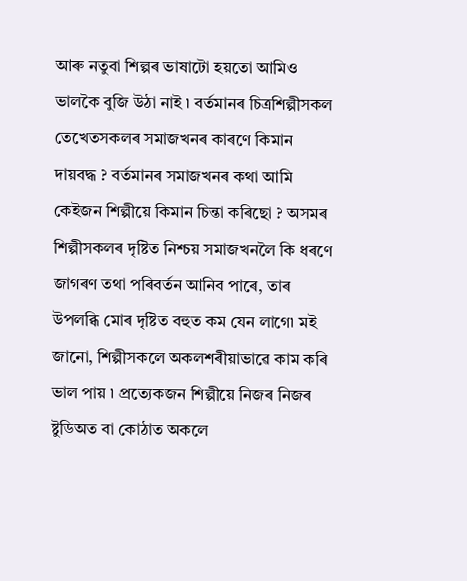আৰু নতুবা শিল্পৰ ভাষাটো হয়তো আমিও ভালকৈ বুজি উঠা নাই ৷ বৰ্তমানৰ চিত্ৰশিল্পীসকল তেখেতসকলৰ সমাজখনৰ কাৰণে কিমান দায়বদ্ধ ? বৰ্তমানৰ সমাজখনৰ কথা আমি কেইজন শিল্পীয়ে কিমান চিন্তা কৰিছো ? অসমৰ শিল্পীসকলৰ দৃষ্টিত নিশ্চয় সমাজখনলৈ কি ধৰণে জাগৰণ তথা পৰিবৰ্তন আনিব পাৰে, তাৰ উপলব্ধি মোৰ দৃষ্টিত বহুত কম যেন লাগে৷ মই জানো, শিল্পীসকলে অকলশৰীয়াভাৱে কাম কৰি ভাল পায় ৷ প্ৰত্যেকজন শিল্পীয়ে নিজৰ নিজৰ ষ্টুডিঅত বা কোঠাত অকলে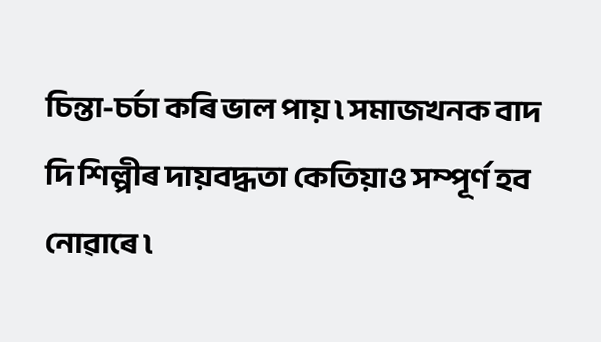চিন্তা-চৰ্চা কৰি ভাল পায় ৷ সমাজখনক বাদ দি শিল্পীৰ দায়বদ্ধতা কেতিয়াও সম্পূৰ্ণ হব নোৱাৰে ৷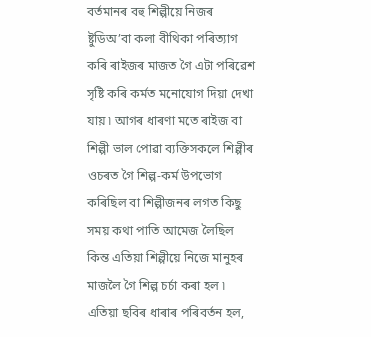বৰ্তমানৰ বহু শিল্পীয়ে নিজৰ ষ্টুডিঅ’বা কলা বীথিকা পৰিত্যাগ কৰি ৰাইজৰ মাজত গৈ এটা পৰিৱেশ সৃষ্টি কৰি কৰ্মত মনোযোগ দিয়া দেখা যায় ৷ আগৰ ধাৰণা মতে ৰাইজ বা শিল্পী ভাল পোৱা ব্যক্তিসকলে শিল্পীৰ ওচৰত গৈ শিল্প-কৰ্ম উপভোগ কৰিছিল বা শিল্পীজনৰ লগত কিছু সময় কথা পাতি আমেজ লৈছিল কিন্ত এতিয়া শিল্পীয়ে নিজে মানুহৰ মাজলৈ গৈ শিল্প চৰ্চা কৰা হল ৷ এতিয়া ছবিৰ ধাৰাৰ পৰিবৰ্তন হল,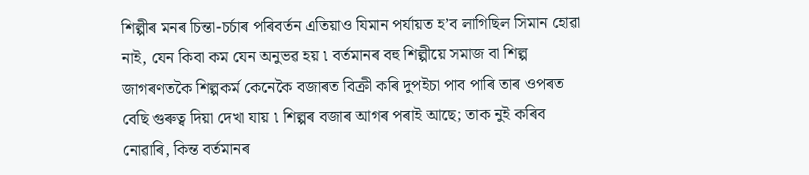শিল্পীৰ মনৰ চিন্তা-চৰ্চাৰ পৰিবৰ্তন এতিয়াও যিমান পৰ্যায়ত হ’ব লাগিছিল সিমান হোৱা নাই, যেন কিবা কম যেন অনুভৱ হয় ৷ বৰ্তমানৰ বহু শিল্পীয়ে সমাজ বা শিল্প জাগৰণতকৈ শিল্পকৰ্ম কেনেকৈ বজাৰত বিক্ৰী কৰি দুপইচা পাব পাৰি তাৰ ওপৰত বেছি গুৰুত্ব দিয়া দেখা যায় ৷ শিল্পৰ বজাৰ আগৰ পৰাই আছে; তাক নুই কৰিব নোৱাৰি, কিন্ত বৰ্তমানৰ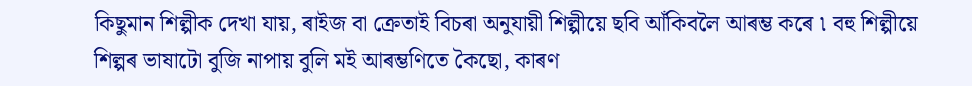কিছুমান শিল্পীক দেখা যায়, ৰাইজ বা ক্ৰেতাই বিচৰা অনুযায়ী শিল্পীয়ে ছবি আঁকিবলৈ আৰম্ভ কৰে ৷ বহু শিল্পীয়ে শিল্পৰ ভাষাটো বুজি নাপায় বুলি মই আৰম্ভণিতে কৈছো, কাৰণ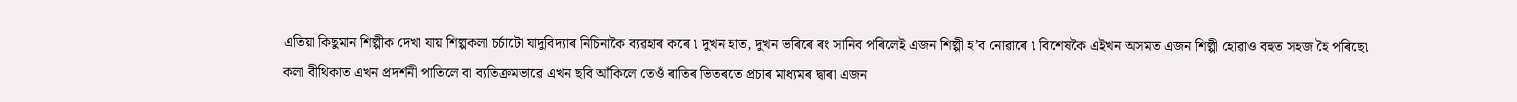এতিয়া কিছুমান শিল্পীক দেখা যায় শিল্পকলা চৰ্চাটো যাদুবিদ্যাৰ নিচিনাকৈ ব্যৱহাৰ কৰে ৷ দুখন হাত, দুখন ভৰিৰে ৰং সানিব পৰিলেই এজন শিল্পী হ’ব নোৱাৰে ৷ বিশেষকৈ এইখন অসমত এজন শিল্পী হোৱাও বহুত সহজ হৈ পৰিছে৷ কলা বীথিকাত এখন প্ৰদৰ্শনী পাতিলে বা ব্যতিক্ৰমভাৱে এখন ছবি আঁকিলে তেওঁ ৰাতিৰ ভিতৰতে প্ৰচাৰ মাধ্যমৰ দ্বাৰা এজন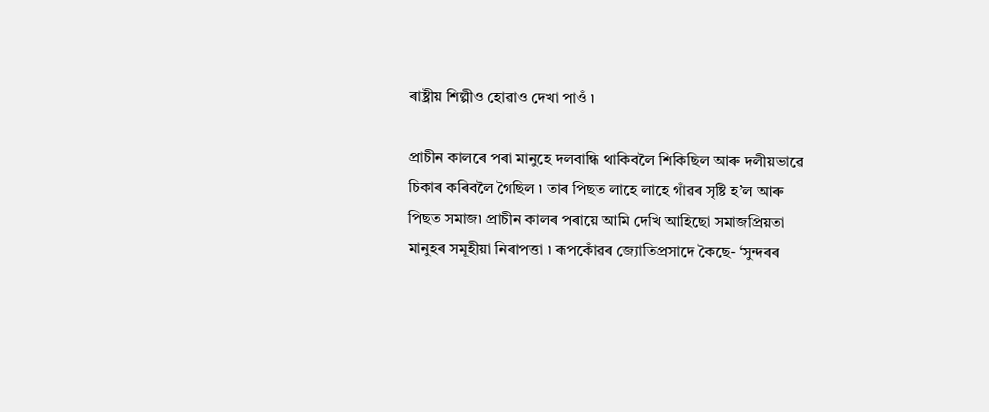ৰাষ্ট্ৰীয় শিল্পীও হোৱাও দেখা পাওঁ ৷

প্ৰাচীন কালৰে পৰা মানুহে দলবান্ধি থাকিবলৈ শিকিছিল আৰু দলীয়ভাৱে চিকাৰ কৰিবলৈ গৈছিল ৷ তাৰ পিছত লাহে লাহে গাঁৱৰ সৃষ্টি হ’ল আৰু পিছত সমাজ৷ প্ৰাচীন কালৰ পৰায়ে আমি দেখি আহিছো সমাজপ্ৰিয়তা মানুহৰ সমূহীয়া নিৰাপত্তা ৷ ৰূপকোঁৱৰ জ্যোতিপ্ৰসাদে কৈছে- ‘সুন্দৰৰ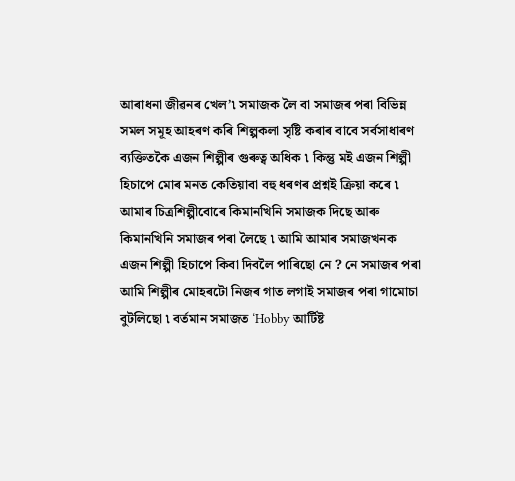আৰাধনা জীৱনৰ খেল’৷ সমাজক লৈ বা সমাজৰ পৰা বিভিন্ন সমল সমূহ আহৰণ কৰি শিল্পকলা সৃষ্টি কৰাৰ বাবে সৰ্বসাধাৰণ ব্যক্তিতকৈ এজন শিল্পীৰ গুৰুত্ব অধিক ৷ কিন্তু মই এজন শিল্পী হিচাপে মোৰ মনত কেতিয়াবা বহু ধৰণৰ প্ৰশ্নই ক্ৰিয়া কৰে ৷ আমাৰ চিত্ৰশিল্পীবোৰে কিমানখিনি সমাজক দিছে আৰু কিমানখিনি সমাজৰ পৰা লৈছে ৷ আমি আমাৰ সমাজখনক এজন শিল্পী হিচাপে কিবা দিবলৈ পাৰিছো নে ? নে সমাজৰ পৰা আমি শিল্পীৰ মোহৰটো নিজৰ গাত লগাই সমাজৰ পৰা গামোচা বুটলিছো ৷ বৰ্তমান সমাজত ‘Hobby আৰ্টিষ্ট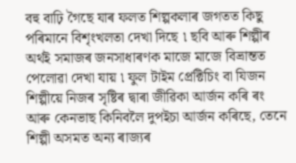বহু বাঢ়ি গৈছে যাৰ ফলত শিল্পকলাৰ জগতত কিছু পৰিমানে বিশৃংখলতা দেখা দিছে ৷ ছবি আৰু শিল্পীৰ অৰ্থই সমাজৰ জনসাধাৰণক মাজে মাজে বিভ্ৰান্তত পেলোৱা দেখা যায় ৷ ফুল টাইম প্ৰেক্টিচিং বা যিজন শিল্পীয়ে নিজৰ সৃষ্টিৰ দ্বাৰা জীৱিকা আৰ্জন কৰি ৰং আৰু কেনভাছ কিনিবলৈ দুপইচা আৰ্জন কৰিছে, তেনে শিল্পী অসমত অন্য ৰাজ্যৰ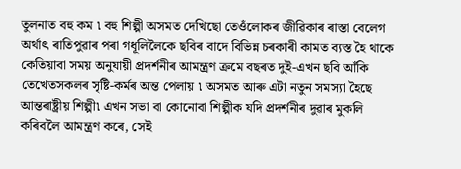তুলনাত বহু কম ৷ বহু শিল্পী অসমত দেখিছো তেওঁলোকৰ জীৱিকাৰ ৰাস্তা বেলেগ অৰ্থাৎ ৰাতিপুৱাৰ পৰা গধূলিলৈকে ছবিৰ বাদে বিভিন্ন চৰকাৰী কামত ব্যস্ত হৈ থাকে কেতিয়াবা সময় অনুযায়ী প্ৰদৰ্শনীৰ আমন্ত্ৰণ ক্ৰমে বছৰত দুই-এখন ছবি আঁকি তেখেতসকলৰ সৃষ্টি-কৰ্মৰ অন্ত পেলায় ৷ অসমত আৰু এটা নতুন সমস্যা হৈছে আন্তৰাষ্ট্ৰীয় শিল্পী৷ এখন সভা বা কোনোবা শিল্পীক যদি প্ৰদৰ্শনীৰ দুৱাৰ মুকলি কৰিবলৈ আমন্ত্ৰণ কৰে, সেই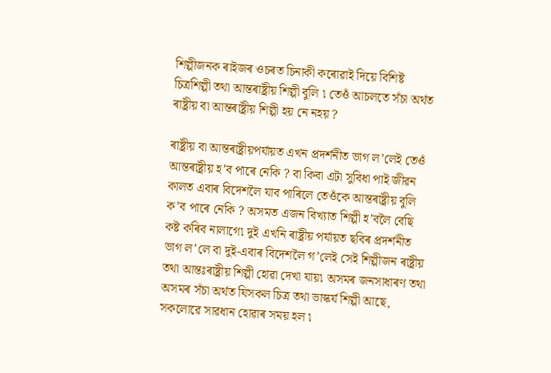শিল্পীজনক ৰাইজৰ ওচৰত চিনাকী কৰোৱাই দিয়ে বিশিষ্ট চিত্ৰশিল্পী তথা আন্তৰাষ্ট্ৰীয় শিল্পী বুলি ৷ তেওঁ আচলতে সঁচা অৰ্থত ৰাষ্ট্ৰীয় বা আন্তৰাষ্ট্ৰীয় শিল্পী হয় নে নহয় ?

ৰাষ্ট্ৰীয় বা আন্তৰাষ্ট্ৰীয়পৰ্যায়ত এখন প্ৰদৰ্শনীত ভাগ ল’লেই তেওঁ আন্তৰাষ্ট্ৰীয় হ’ব পাৰে নেকি ? বা কিবা এটা সুবিধা পাই জীৱন কালত এবাৰ বিদেশলৈ যাব পাৰিলে তেওঁকে আন্তৰাষ্ট্ৰীয় বুলি ক’ব পাৰে নেকি ? অসমত এজন বিখ্যাত শিল্পী হ’বলৈ বেছি কষ্ট কৰিব নালাগে৷ দুই এখনি ৰাষ্ট্ৰীয় পৰ্যায়ত ছবিৰ প্ৰদৰ্শনীত ভাগ ল’লে বা দুই-এবাৰ বিদেশলৈ গ’লেই সেই শিল্পীজন ৰাষ্ট্ৰীয় তথা আন্তঃৰাষ্ট্ৰীয় শিল্পী হোৱা দেখা যায়৷ অসমৰ জনসাধাৰণ তথা অসমৰ সঁচা অৰ্থত যিসকল চিত্ৰ তথা ভাস্কর্য শিল্পী আছে, সকলোৱে সাৱধান হোৱাৰ সময় হল ৷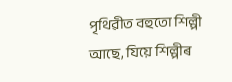পৃথিৱীত বহুতো শিল্পী আছে, যিয়ে শিল্পীৰ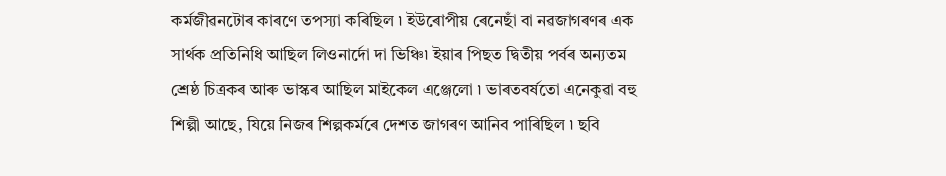কৰ্মজীৱনটোৰ কাৰণে তপস্যা কৰিছিল ৷ ইউৰোপীয় ৰেনেছাঁ বা নৱজাগৰণৰ এক সাৰ্থক প্ৰতিনিধি আছিল লিওনাৰ্দো দা ভিঞ্চি৷ ইয়াৰ পিছত দ্বিতীয় পৰ্বৰ অন্যতম শ্ৰেষ্ঠ চিত্ৰকৰ আৰু ভাস্কৰ আছিল মাইকেল এঞ্জেলো ৷ ভাৰতবৰ্ষতো এনেকুৱা বহু শিল্পী আছে, যিয়ে নিজৰ শিল্পকৰ্মৰে দেশত জাগৰণ আনিব পাৰিছিল ৷ ছবি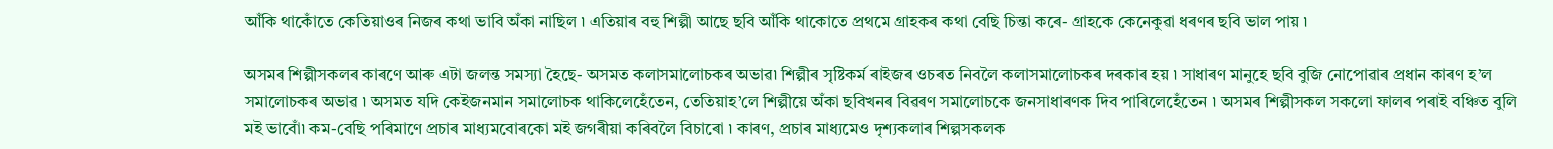আঁকি থাকোঁতে কেতিয়াওৰ নিজৰ কথা ভাবি অঁকা নাছিল ৷ এতিয়াৰ বহু শিল্পী আছে ছবি আঁকি থাকোতে প্ৰথমে গ্ৰাহকৰ কথা বেছি চিন্তা কৰে- গ্ৰাহকে কেনেকুৱা ধৰণৰ ছবি ভাল পায় ৷

অসমৰ শিল্পীসকলৰ কাৰণে আৰু এটা জলন্ত সমস্যা হৈছে- অসমত কলাসমালোচকৰ অভাৱ৷ শিল্পীৰ সৃষ্টিকৰ্ম ৰাইজৰ ওচৰত নিবলৈ কলাসমালোচকৰ দৰকাৰ হয় ৷ সাধাৰণ মানুহে ছবি বুজি নোপোৱাৰ প্ৰধান কাৰণ হ’ল সমালোচকৰ অভাৱ ৷ অসমত যদি কেইজনমান সমালোচক থাকিলেহেঁতেন, তেতিয়াহ’লে শিল্পীয়ে অঁকা ছবিখনৰ বিৱৰণ সমালোচকে জনসাধাৰণক দিব পাৰিলেহেঁতেন ৷ অসমৰ শিল্পীসকল সকলো ফালৰ পৰাই বঞ্চিত বুলি মই ভাবোঁ৷ কম-বেছি পৰিমাণে প্ৰচাৰ মাধ্যমবোৰকো মই জগৰীয়া কৰিবলৈ বিচাৰো ৷ কাৰণ, প্ৰচাৰ মাধ্যমেও দৃশ্যকলাৰ শিল্পসকলক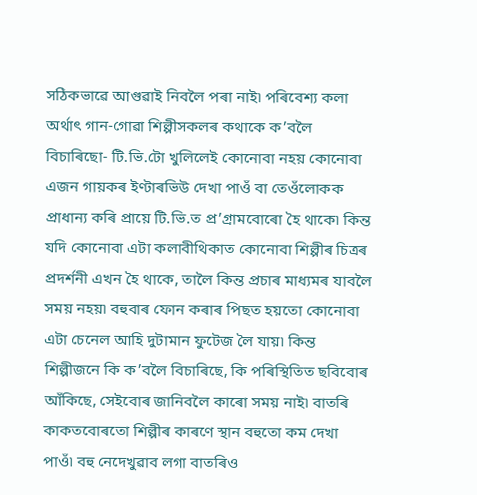সঠিকভাৱে আগুৱাই নিবলৈ পৰা নাই৷ পৰিবেশ্য কলা অৰ্থাৎ গান-গোৱা শিল্পীসকলৰ কথাকে ক’বলৈ বিচাৰিছো- টি.ভি.টো খুলিলেই কোনোবা নহয় কোনোবা এজন গায়কৰ ইণ্টাৰভিউ দেখা পাওঁ বা তেওঁলোকক প্ৰাধান্য কৰি প্ৰায়ে টি.ভি.ত প্ৰ’গ্ৰামবোৰো হৈ থাকে৷ কিন্ত যদি কোনোবা এটা কলাবীথিকাত কোনোবা শিল্পীৰ চিত্ৰৰ প্ৰদৰ্শনী এখন হৈ থাকে, তালৈ কিন্ত প্ৰচাৰ মাধ্যমৰ যাবলৈ সময় নহয়৷ বহুবাৰ ফোন কৰাৰ পিছত হয়তো কোনোবা এটা চেনেল আহি দুটামান ফুটেজ লৈ যায়৷ কিন্ত শিল্পীজনে কি ক’বলৈ বিচাৰিছে, কি পৰিস্থিতিত ছবিবোৰ আঁকিছে, সেইবোৰ জানিবলৈ কাৰো সময় নাই৷ বাতৰি কাকতবোৰতো শিল্পীৰ কাৰণে স্থান বহুতো কম দেখা পাওঁ৷ বহু নেদেখুৱাব লগা বাতৰিও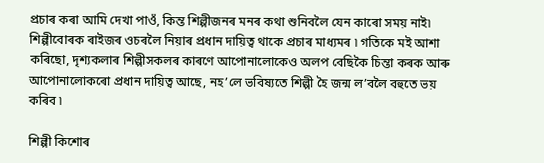প্ৰচাৰ কৰা আমি দেখা পাওঁ, কিন্ত শিল্পীজনৰ মনৰ কথা শুনিবলৈ যেন কাৰো সময় নাই৷ শিল্পীবোৰক ৰাইজৰ ওচৰলৈ নিয়াৰ প্ৰধান দায়িত্ব থাকে প্ৰচাৰ মাধ্যমৰ ৷ গতিকে মই আশা কৰিছো, দৃশ্যকলাৰ শিল্পীসকলৰ কাৰণে আপোনালোকেও অলপ বেছিকৈ চিন্তা কৰক আৰু আপোনালোকৰো প্ৰধান দায়িত্ব আছে, নহ’লে ভবিষ্যতে শিল্পী হৈ জন্ম ল’বলৈ বহুতে ভয় কৰিব ৷

শিল্পী কিশোৰ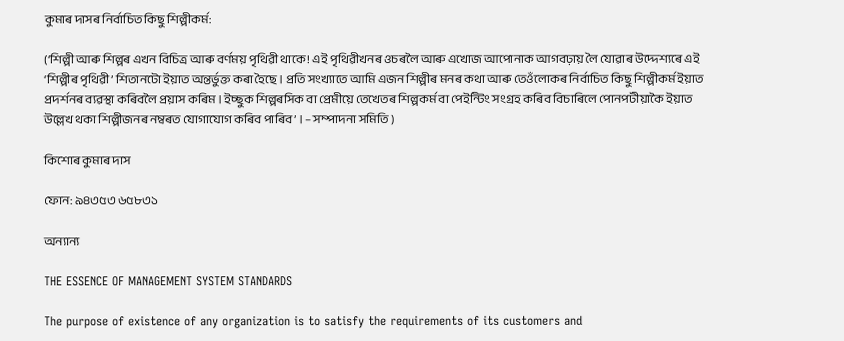কুমাৰ দাসৰ নিৰ্বাচিত কিছু শিল্পীকৰ্ম:

(‘শিল্পী আৰু শিল্পৰ এখন বিচিত্ৰ আৰু বৰ্ণময় পৃথিৱী থাকে ! এই পৃথিৱীখনৰ ওচৰলৈ আৰু এখোজ আপোনাক আগবঢ়ায় লৈ যোৱাৰ উদ্দেশ্যৰে এই ‘শিল্পীৰ পৃথিৱী’ শিতানটো ইয়াত অন্তৰ্ভুক্ত কৰা হৈছে । প্ৰতি সংখ্যাতে আমি এজন শিল্পীৰ মনৰ কথা আৰু তেওঁলোকৰ নিৰ্বাচিত কিছু শিল্পীকৰ্ম ইয়াত প্ৰদৰ্শনৰ ব্যৱস্থা কৰিবলৈ প্ৰয়াস কৰিম । ইচ্ছুক শিল্পৰসিক বা প্ৰেমীয়ে তেখেতৰ শিল্পকৰ্ম বা পেইন্টিং সংগ্ৰহ কৰিব বিচাৰিলে পোনপটীয়াকৈ ইয়াত উল্লেখ থকা শিল্পীজনৰ নম্বৰত যোগাযোগ কৰিব পাৰিব’ । – সম্পাদনা সমিতি )

কিশোৰ কুমাৰ দাস

ফোন: ৯৪৩৫৩ ৬৫৮৩১

অন্যান্য

THE ESSENCE OF MANAGEMENT SYSTEM STANDARDS

The purpose of existence of any organization is to satisfy the requirements of its customers and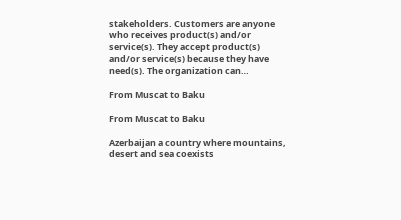stakeholders. Customers are anyone who receives product(s) and/or service(s). They accept product(s) and/or service(s) because they have need(s). The organization can…

From Muscat to Baku

From Muscat to Baku

Azerbaijan a country where mountains, desert and sea coexists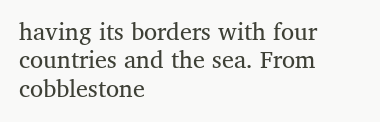having its borders with four countries and the sea. From cobblestone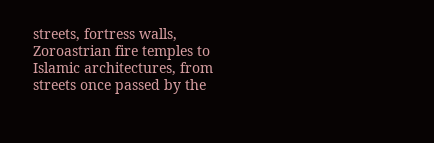streets, fortress walls, Zoroastrian fire temples to Islamic architectures, from streets once passed by the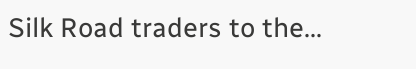Silk Road traders to the…